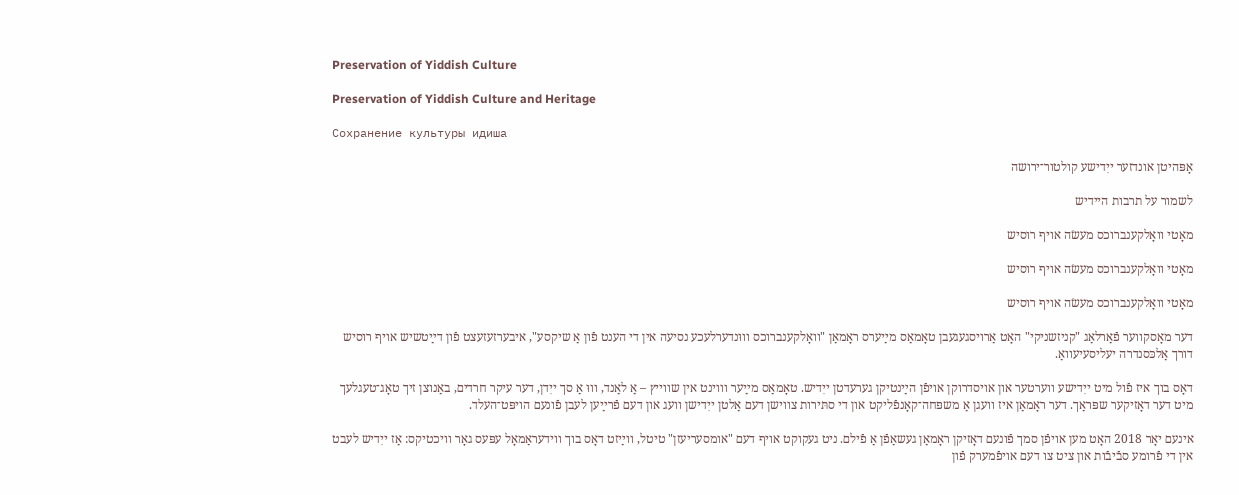Preservation of Yiddish Culture

Preservation of Yiddish Culture and Heritage

Сохранение культуры идиша

אָפּהיטן אונדזער ייִדישע קולטור־ירושה

לשמור על תרבות היידיש

מאָטי וואָלקענברוכס מעשׂה אויף רוסיש

מאָטי וואָלקענברוכס מעשׂה אויף רוסיש

מאָטי וואָלקענברוכס מעשׂה אויף רוסיש

דער מאָסקווער פֿאַרלאַג "קניזשניקי" האָט אַרויסגעגעבן טאָמאַס מײַערס ראָמאַן "וואָלקענברוכס וווּנדערלעכע נסיעה אין די הענט פֿון אַ שיקסע", איבערזעזעצט פֿון דײַטשיש אויף רוסיש דורך אַלכּסנדרה יעליסעיעוואַ.

דאָס בוך איז פֿול מיט ייִדישע ווערטער און אויסדרוקן אויפֿן הײַנטיקן גערעדטן ייִדיש. טאָמאַס מײַער וווינט אין שווייץ – אַ לאַנד, וווּ אַ סך ייִדן, דער עיקר חרדים, באַנוצן זיך טאָג־טעגלעך מיט דער דאָזיקער שפּראַך. דער ראָמאַן איז וועגן אַ משפּחה־קאָנפֿליקט און די סתּירות צווישן דעם אַלטן ייִדישן וועג און דעם פֿרײַען לעבן פֿונעם הויפּט־העלד.

אינעם יאָר 2018 האָט מען אויפֿן סמך פֿונעם דאָזיקן ראָמאַן געשאַפֿן אַ פֿילם. ניט געקוקט אויף דעם "אומסעריעזן" טיטל, ווײַזט דאָס בוך ווידעראַמאָל עפּעס גאָר וויכטיקס: אַז ייִדיש לעבט אין די פֿרומע סבֿיבֿות און ציט צו דעם אויפֿמערק פֿון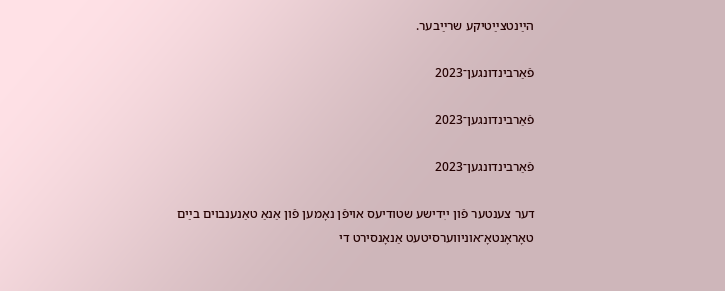הײַנטצײַטיקע שרײַבער.

פֿאַרבינדונגען־2023

פֿאַרבינדונגען־2023

פֿאַרבינדונגען־2023

דער צענטער פֿון ייִדישע שטודיעס אויפֿן נאָמען פֿון אַנאַ טאַנענבוים בײַם טאָראָנטאָ־אוניווערסיטעט אַנאָנסירט די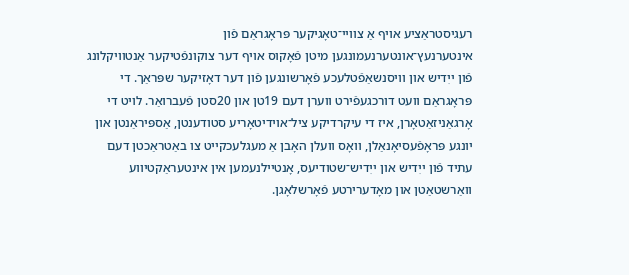רעגיסטראַציע אויף אַ צוויי־טאָגיקער פּראָגראַם פֿון אינטערנעץ־אונטערנעמונגען מיטן פֿאָקוס אויף דער צוקונפֿטיקער אַנטוויקלונג פֿון ייִדיש און וויסנשאַפֿטלעכע פֿאָרשונגען פֿון דער דאָזיקער שפּראַך. די פּראָגראַם וועט דורכגעפֿירט ווערן דעם 19טן און 20סטן פֿעברואַר. לויט די אָרגאַניזאַטאָרן, איז די עיקרדיקע ציל־אוידיטאָריע סטודענטן, אַספּיראַנטן און יונגע פּראָפֿעסיאָנאַלן, וואָס וועלן האָבן אַ מעגלעכקייט צו באַטראַכטן דעם עתיד פֿון ייִדיש און ייִדיש־שטודיעס, אָנטיילנעמען אין אינטעראַקטיווע וואַרשטאַטן און מאָדערירטע פֿאָרשלאָגן.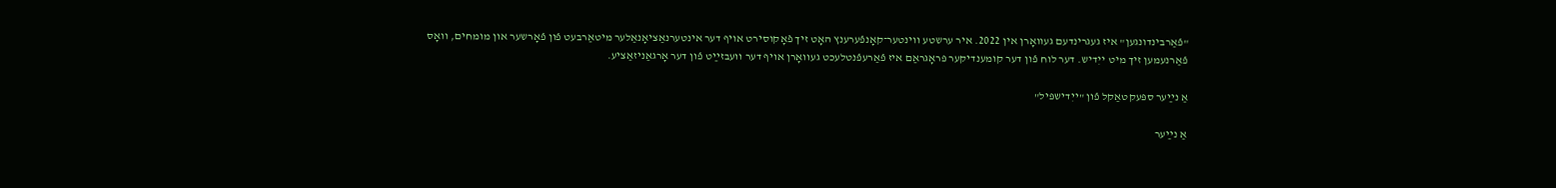"פֿאַרבינדונגען" איז געגרינדעם געוואָרן אין 2022. איר ערשטע ווינטער־קאָנפֿערענץ האָט זיך פֿאָקוסירט אויף דער אינטערנאַציאָנאַלער מיטאַרבעט פֿון פֿאָרשער און מומחים, וואָס פֿאַרנעמען זיך מיט ייִדיש. דער לוח פֿון דער קומענדיקער פּראָגראַם איז פֿאַרעפֿנטלעכט געוואָרן אויף דער וועבזײַט פֿון דער אָרגאַניזאַציע.

אַ נײַער ספּעקטאַקל פֿון "ייִדישפּיל"

אַ נײַער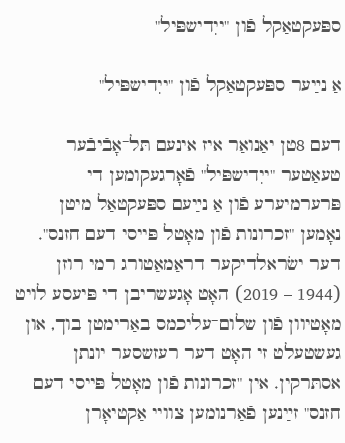ספּעקטאַקל פֿון "ייִדישפּיל"

אַ נײַער ספּעקטאַקל פֿון "ייִדישפּיל"

דעם 8טן יאַנואַר איז אינעם תּל־אָבֿיבֿער טעאַטער "ייִדישפּיל" פֿאָרגעקומען די פּרערמיערע פֿון אַ נײַעם ספּעקטאַל מיטן נאָמען "זכרונות פֿון מאָטל פּייסי דעם חזנס". דער ישׂראלדיקער דראַמאַטורג רמי רוזן (1944 – 2019) האָט אָגעשריבן די פּיעסע לויט מאָטיוון פֿון שלום־עליכמס באַרימטן בוך, און געשטעלט זי האָט דער רעזשסער יונתן אסתּרקין. אין "זכרונות פֿון מאָטל פּייסי דעם חזנס" זײַנען פֿאַרנומען צוויי אַקטיאָרן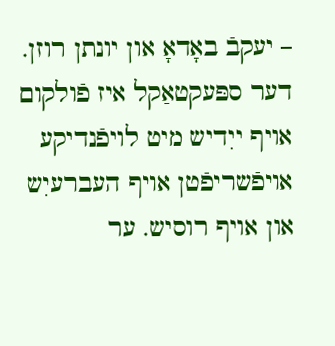– יעקבֿ באָדאָ און יונתן רוזן. דער ספּעקטאַקל איז פֿולקום אויף ייִדיש מיט לויפֿנדיקע אויפֿשריפֿטן אויף העברעיִש און אויף רוסיש. ער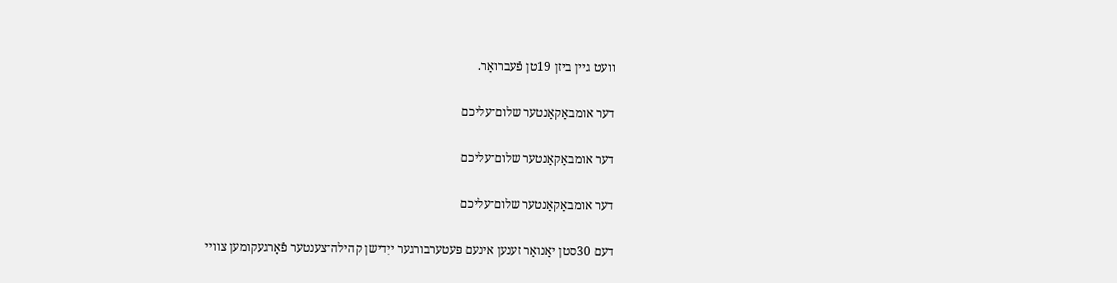וועט גיין ביזן 19טן פֿעברואַר.

דער אומבאַקאַנטער שלום־עליכם

דער אומבאַקאַנטער שלום־עליכם

דער אומבאַקאַנטער שלום־עליכם

דעם 30סטן יאַנואַר זענען אינעם פּעטערבורגער ייִדישן קהילה־צענטער פֿאָרגעקומען צוויי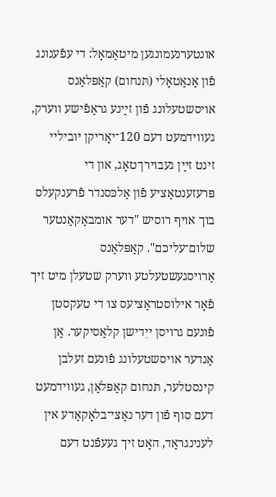אונטערנעמונגען מיטאַמאָל: די עפֿענונג פֿון אַנאַטאָלי (תּנחום) קאַפּלאַנס אויסשטעלונג פֿון זײַנע גראַפֿישע ווערק, געווידמעט דעם 120־יאָריקן יוביליי זינט זײַן געבוירן־טאָג, און די פּרעזענטאַציע פֿון אַלכּסנדר פֿרענקעלס בוך אויף רוסיש "דער אומבאַקאַנטער שלום־עליכם". קאַפּלאַנס אַרויסגעשטעלטע ווערק שטעלן מיט זיך פֿאָר אילוסטראַציעס צו די טעקסטן פֿונעם גרויסן ייִדישן קלאַסיקער. אַן אַנדער אויסשטעלונג פֿונעם זעלבן קינסטלער, תּנחום קאַפּלאַן, געווידמעט דעם סוף פֿון דער נאַצי־בלאָקאַדע אין לענינגראַד, האָט זיך געעפֿנט דעם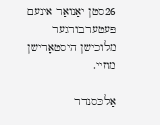26סטן יאַנואַר אינעם פּעטערבורגער מלוכישן היסטאָרישן מוזיי.

אַלכּסנדר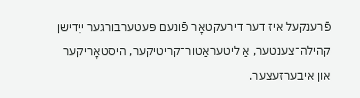פֿרענקעל איז דער דירעקטאָר פֿונעם פּעטערבורגער ייִדישן קהילה־צענטער, אַ ליטעראַטור־קריטיקער, היסטאָריקער און איבערזעצער.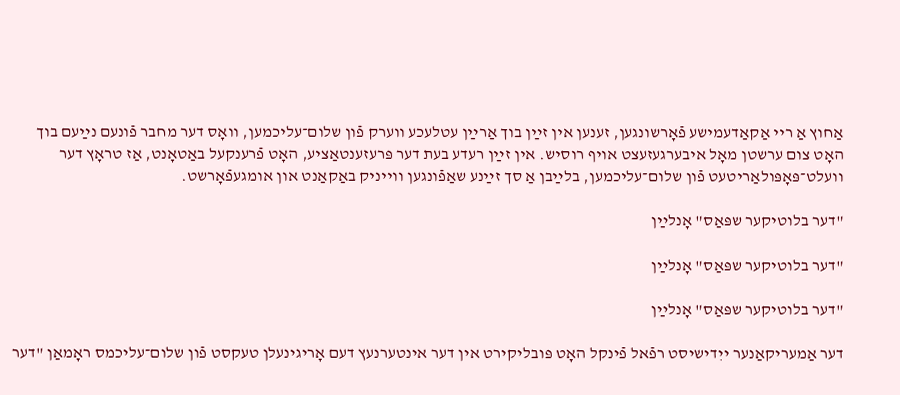אַחוץ אַ ריי אַקאַדעמישע פֿאָרשונגען, זענען אין זײַן בוך אַרײַן עטלעכע ווערק פֿון שלום־עליכמען, וואָס דער מחבר פֿונעם נײַעם בוך האָט צום ערשטן מאָל איבערגעזעצט אויף רוסיש. אין זײַן רעדע בעת דער פּרעזענטאַציע, האָט פֿרענקעל באַטאָנט, אַז טראָץ דער וועלט־פּאָפּולאַריטעט פֿון שלום־עליכמען, בלײַבן אַ סך זײַנע שאַפֿונגען ווייניק באַקאַנט און אומגעפֿאָרשט.

"דער בלוטיקער שפּאַס" אָנלײַן

"דער בלוטיקער שפּאַס" אָנלײַן

"דער בלוטיקער שפּאַס" אָנלײַן

דער אַמעריקאַנער ייִדישיסט רפֿאל פֿינקל האָט פּובליקירט אין דער אינטערנעץ דעם אָריגינעלן טעקסט פֿון שלום־עליכמס ראָמאַן "דער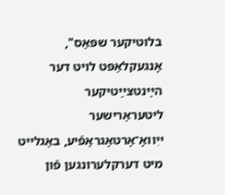בלוטיקער שפּאַס", אָנגעקלאַפּט לויט דער הײַנטצײַטיקער ליטעראַרישער ייִוואָ־אָרטאָגראַפֿיע, באַגלייט מיט דערקלערונגען פֿון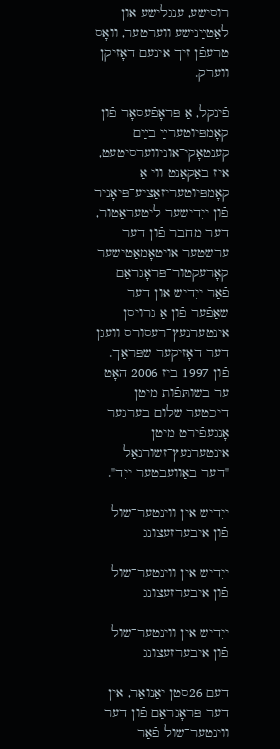רוסישע, ענגלישע און לאַטײַנישע ווערטער, וואָס טרעפֿן זיך אינעם דאָזיקן ווערק.

פֿינקל, אַ פּראָפֿעסאָר פֿון קאָמפּיוטערײַ בײַם קענטאָקי־אוניווערסיטעט, איז באַקאַנט ווי אַ קאָמפּיוטעריזאַציע־פּיאָניר פֿון ייִדישער ליטעראַטור, דער מחבר פֿון דער ערשטער אויטאָמאַטישער קאָרעקטור־פּראָגראַם פֿאַר ייִדיש און דער שאַפֿער פֿון אַ גרויסן אינטערנעץ־רעסורס וועגן דער דאָזיקער שפּראַך. פֿון 1997 ביז 2006 האָט ער בשותּפֿות מיטן דיכטער שלום בערגער אָנגעפֿירט מיטן אינטערנעץ־זשורנאַל "דער באַוועבטער ייִד".

ייִדיש אין ווינטער־שול פֿון איבערזעצונג

ייִדיש אין ווינטער־שול פֿון איבערזעצונג

ייִדיש אין ווינטער־שול פֿון איבערזעצונג

דעם 26סטן יאַנואַר, אין דער פּראָגראַם פֿון דער ווינטער־שול פֿאַר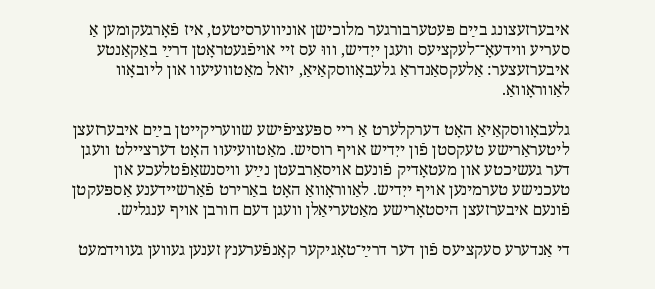איבערזעצונג בײַם פּעטערבורגער מלוכישן אוניווערסיטעט, איז פֿאָרגעקומען אַ סעריע ווידעאָ־־לעקציעס וועגן ייִדיש, וווּ עס זיי אויפֿגעטראָטן דרײַ באַקאַנטע איבערזעצער: אַלעקסאַנדראַ גלעבאָווסקאַיאַ, יואל מאַטוועיעוו און ליובאָוו לאַווראָוואַ.

גלעבאָווסקאַיאַ האָט דערקלערט אַ ריי ספּעציפֿישע שוועריקייטן בײַם איבערזעצן ליטעראַרישע טעקסטן פֿון ייִדיש אויף רוסיש. מאַטוועיעוו האָט דערציילט וועגן דער געשיכטע און מעטאָדיק פֿונעם אויסאַרבעטן נײַע וויסנשאַפֿטלעכע און טעכנישע טערמינען אויף ייִדיש. לאַווראָוואַ האָט באַרירט פֿאַרשיידענע אַספּעקטן פֿונעם איבערזעצן היסטאָרישע מאַטעריאַלן וועגן דעם חורבן אויף ענגליש.

די אַנדערע סעקציעס פֿון דער דרײַ־טאָגיקער קאָנפֿערענץ זענען געווען געווידמעט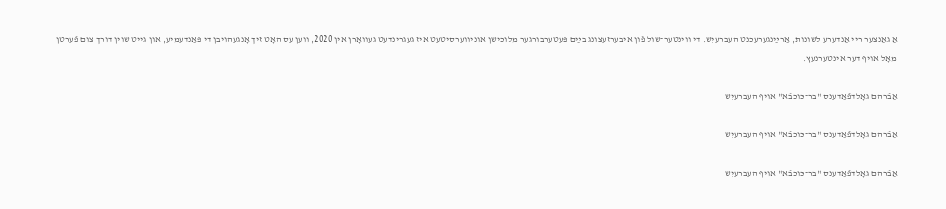אַ גאַנצער ריי אַנדערע לשונות, אַרײַנגערעכנט העברעיִש. די ווינטער־שול פֿון איבערזעצונג בײַם פּעטערבורגער מלוכישן אוניווערסיטעט איז געגרינדעט געוואָרן אין 2020, ווען עס האָט זיך אָנגעהויבן די פּאַנדעמיע, און גייט שוין דורך צום פֿערטן מאָל אויף דער אינטערנעץ.

אַבֿרהם גאָלדפֿאַדענס "בר־כּוכבֿא" אויף העברעיִש

אַבֿרהם גאָלדפֿאַדענס "בר־כּוכבֿא" אויף העברעיִש

אַבֿרהם גאָלדפֿאַדענס "בר־כּוכבֿא" אויף העברעיִש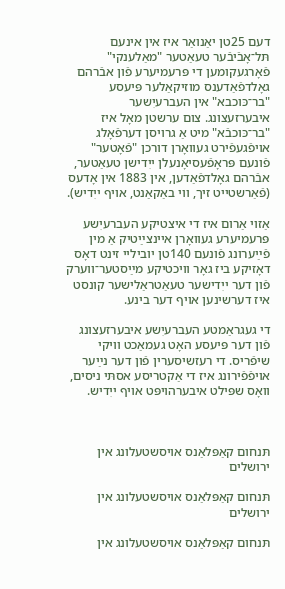דעם 25טן יאַנואַר איז אין אינעם תּל־אָבֿיבֿער טעאַטער "מאַלענקי" פֿאָרגעקומען די פּרעמיערע פֿון אבֿרהם גאָלדפֿאַדענס מוזיקאַלער פּיעסע "בר־כּוכבא" אין העברעיִשער איבערזעצונג. צום ערשטן מאָל איז "בר־כּוכבֿא" מיט אַ גרויסן דערפֿאָלג אויפֿגעפֿירט געוואָרן דורכן "פֿאָטער" פֿונעם פּראָפֿעסיאָנעלן ייִדישן טעאַטער, אבֿרהם גאָלדפֿאַדען, אין 1883 אין אָדעס (פֿאַרשטייט זיך, ווי באַקאַנט, אויף ייִדיש).

אַזוי אַרום איז די איצטיקע העברעיִשע פּרעמיערע געוואָרן איינצײַטיק אַ מין פֿײַערונג פֿונעם 140טן יוביליי זינט דאָס דאָזיקע ביז גאָר וויכטיקע מײַסטער־ווערק פֿון דער ייִדישער טעאַטראַלישער קונסט איז דערשינען אויף דער בינע.

די געגראַמטע העברעיִשע איבערזעצונג פֿון דער פּיעסע האָט געמאַכט וויקי שיפֿריס. די רעזשיסערין פֿון דער נײַער אויפֿפֿירונג איז די אַקטריסע אסתּי ניסים, וואָס שפּילט איבערהויפּט אויף ייִדיש.



תּנחום קאַפּלאַנס אויסשטעלונג אין ירושלים

תּנחום קאַפּלאַנס אויסשטעלונג אין ירושלים

תּנחום קאַפּלאַנס אויסשטעלונג אין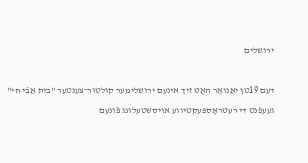ירושלים

דעם 19טן יאַנואַר האָט זיך אינעם ירושלימער קולטור־צענטער "בית אַבֿי חי" געעפֿנט די רעטראָספּעקטיווע אויסשטעלונג פֿונעם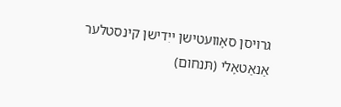גרויסן סאָוועטישן ייִדישן קינסטלער אַנאַטאָלי (תּנחום)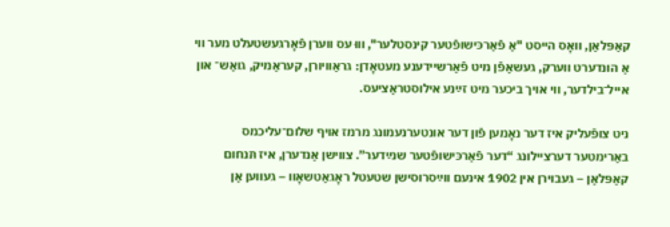קאַפּלאַן, וואָס הייסט "אַ פֿאַרכּישופֿטער קינסטלער", וווּ עס ווערן פֿאָרגעשטעלט מער ווי אַ הונדערט ווערק, געשאַפֿן מיט פֿאַרשיידענע מעטאָדן: גראַוויורן, קעראַמיק, גואַש־ און אייל־בילדער, ווי אויך ביכער מיט זײַנע אילוסטראַציעס.

ניט צופֿעליק איז דער נאָמען פֿון דער אונטערנעמונג מרמז אויף שלום־עליכמס באַרימטער דערציילונג “דער פֿאַרכּישופֿטער שנײַדער”. צווישן אַנדערן, איז תּנחום קאַפּלאַן – געבוירן אין 1902 אינעם ווײַסרוסישן שטעטל ראָגאַטשאָוו – געווען אַן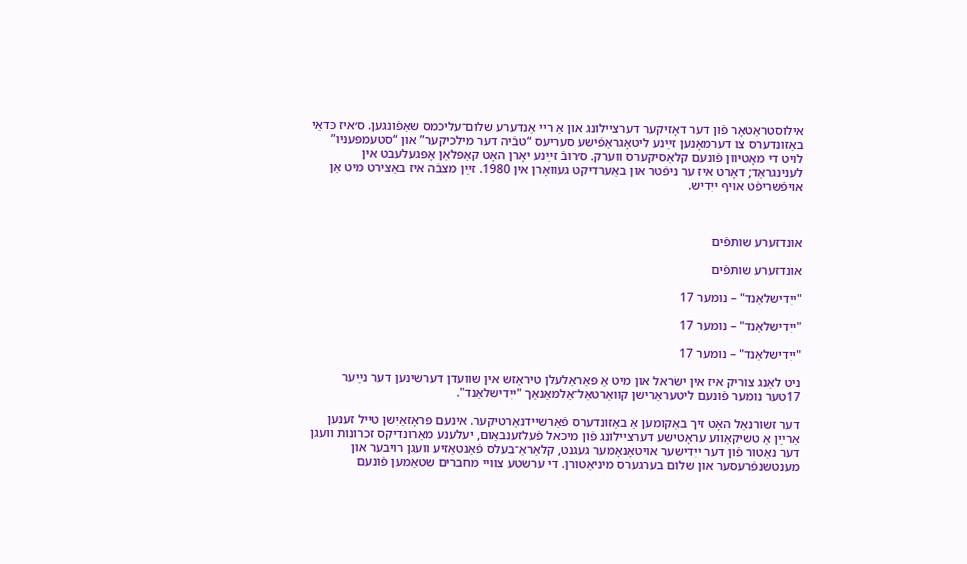אילוסטראַטאָר פֿון דער דאָזיקער דערציילונג און אַ ריי אַנדערע שלום־עליכמס שאַפֿונגען. ס׳איז כּדאַי באַזונדערס צו דערמאָנען זײַנע ליטאָגראַפֿישע סעריעס “טבֿיה דער מילכיקער” און “סטעמפּעניו” לויט די מאָטיוון פֿונעם קלאַסיקערס ווערק. ס׳רובֿ זײַנע יאָרן האָט קאַפּלאַן אָפּגעלעבט אין לענינגראַד; דאָרט איז ער ניפֿטר און באַערדיקט געוואָרן אין 1980. זײַן מצבֿה איז באַצירט מיט אַן אויפֿשריפֿט אויף ייִדיש.



אונדזערע שותּפֿים

אונדזערע שותּפֿים

"ייִדישלאַנד" – נומער 17

"ייִדישלאַנד" – נומער 17

"ייִדישלאַנד" – נומער 17

ניט לאַנג צוריק איז אין ישׂראל און מיט אַ פּאַראַלעלן טיראַזש אין שוועדן דערשינען דער נײַער 17טער נומער פֿונעם ליטעראַרישן קוואַרטאַל־אַלמאַנאַך "ייִדישלאַנד".

דער זשורנאַל האָט זיך באַקומען אַ באַזונדערס פֿאַרשיידנאַרטיקער. אינעם פּראָזאַיִשן טייל זענען אַרײַן אַ טשיקאַווע עראָטישע דערציילונג פֿון מיכאל פֿעלזענבאַום, יעלענע מאַרונדיקס זכרונות וועגן דער נאַטור פֿון דער ייִדישער אויטאָנאָמער געגנט, קלאַראַ־בעלס פֿאַנטאַזיע וועגן רויבער און מענטשנפֿרעסער און שלום בערגערס מיניאַטורן. די ערשטע צוויי מחברים שטאַמען פֿונעם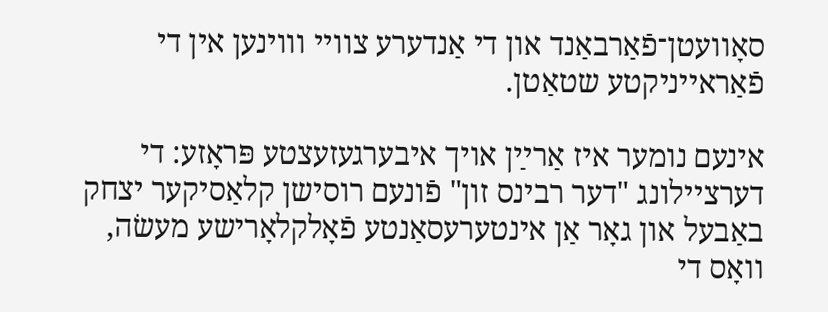סאָוועטן־פֿאַרבאַנד און די אַנדערע צוויי וווינען אין די פֿאַראייניקטע שטאַטן.

אינעם נומער איז אַרײַן אויך איבערגעזעצטע פּראָזע: די דערציילונג "דער רבינס זון" פֿונעם רוסישן קלאַסיקער יצחק באַבעל און גאָר אַן אינטערעסאַנטע פֿאָלקלאָרישע מעשׂה, וואָס די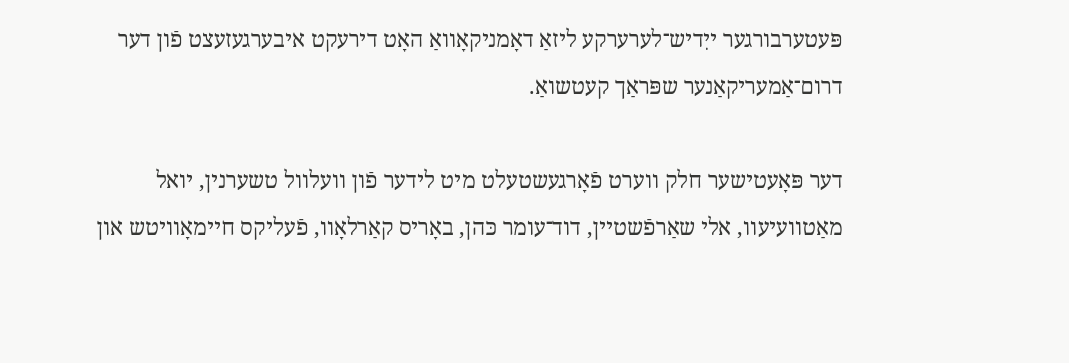פּעטערבורגער ייִדיש־לערערקע ליזאַ דאָמניקאָוואַ האָט דירעקט איבערגעזעצט פֿון דער דרום־אַמעריקאַנער שפּראַך קעטשואַ.

דער פּאָעטישער חלק ווערט פֿאָרגעשטעלט מיט לידער פֿון וועלוול טשערנין, יואל מאַטוועיעוו, אלי שאַרפֿשטיין, דוד־עומר כּהן, באָריס קאַרלאָוו, פֿעליקס חיימאָוויטש און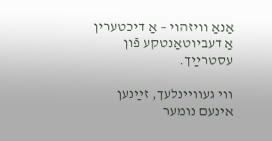אַנאַ וויזהוי – אַ דיכטערין אַ דעביוטאַנטקע פֿון עסטרײַך.

ווי געוויינלעך, זײַנען אינעם נומער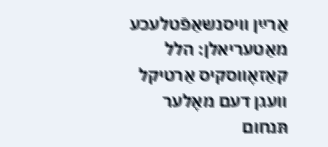אַרײַן וויסנשאַפֿטלעכע מאַטעריאלן: הלל קאַזאָווסקיס אַרטיקל וועגן דעם מאָלער תּנחום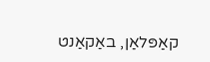קאַפּלאַן, באַקאַנט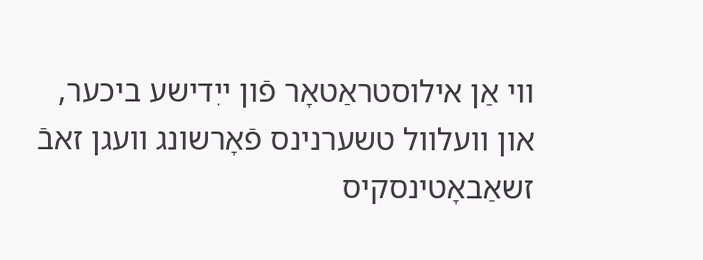ווי אַן אילוסטראַטאָר פֿון ייִדישע ביכער, און וועלוול טשערנינס פֿאָרשונג וועגן זאבֿ זשאַבאָטינסקיס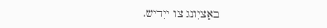באַציִונג צו ייִדיש.